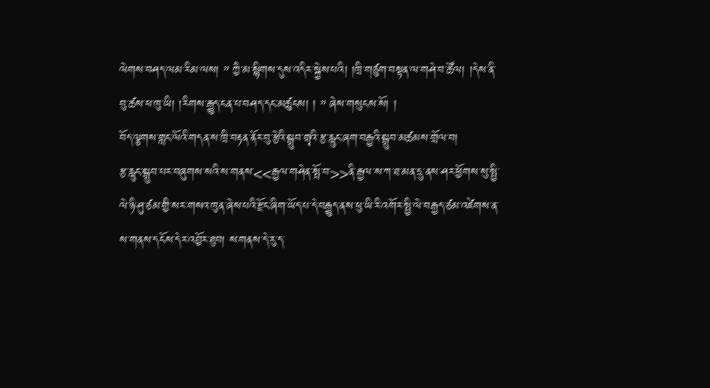ལེགས་བཤད་ལམ་རིམ་ལས། ” ཀྱཻ་མ་སྙིགས་དུས་འདིར་སྐྱེས་པའི། །ཁྲི་གཙུག་བསྟན་ལ་གཤེ་བ་ཚོལ། །དེས་ནི་བུ་ཚས་ཕ་ཁུ་ཡི། །རིགས་རྒྱུད་ངན་པ་བཤད་དང་མཚུངས། ། ” ཞེས་གསུངས་སོ། །
བོད་ལྕགས་གླང་ལོའི་གདན་ས་ཁྲི་བརྟན་ནོར་བུ་རྩེའི་སྒྲུབ་གྲྭའི་རྩ་རླུང་ཞག་བརྒྱའི་སྒྲུབ་མཚམས་གྲོལ་བ།
རྩ་རླུང་སྒྲུབ་པར་བཞུགས་སའི་ས་གནས་<<རྒྱལ་གཤེན་སྤོ་བ་>>ནི་རྒྱལ་ས་ཀ་ཐ་མན་དྲུ་ནས་ཤར་ཕྱོགས་སུ་སྤྱི་ལེ་ཉི་ཤུ་ཙམ་གྱི་སར་གསའ་ཁུན་ཞེས་པའི་རྫོང་ཞིག་ཡོད་པ་དེ་བརྒྱུད་ནས་ཕུ་ཡི་རི་འགོར་སྤྱི་ལེ་བརྒྱད་ཙམ་འཛེགས་ན་ས་གནས་དངོས་དེར་འབྱོར་ཐུབ། ས་གནས་དེ་རུ་ད་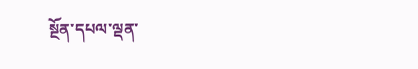སྔོན་དཔལ་ལྡན་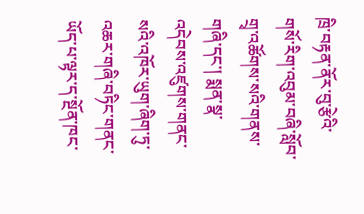ཁྲི་བརྟན་ནོར་བུ་རྩེའི་གསོ་རིག་འབུམ་བཞི་སློབ་གྲྭ་འཚོགས་སའི་གནས་གཞི་དང་། སྨན་སྣ་འདེབས་འཛུགས་གནང་སའི་འཁོར་ཡུག་ཞིག་ཏུ་འཆར་གཞི་བཏིང་གནང་ཡོད་པ་ལྟར་ད་སྔོན་ཁང་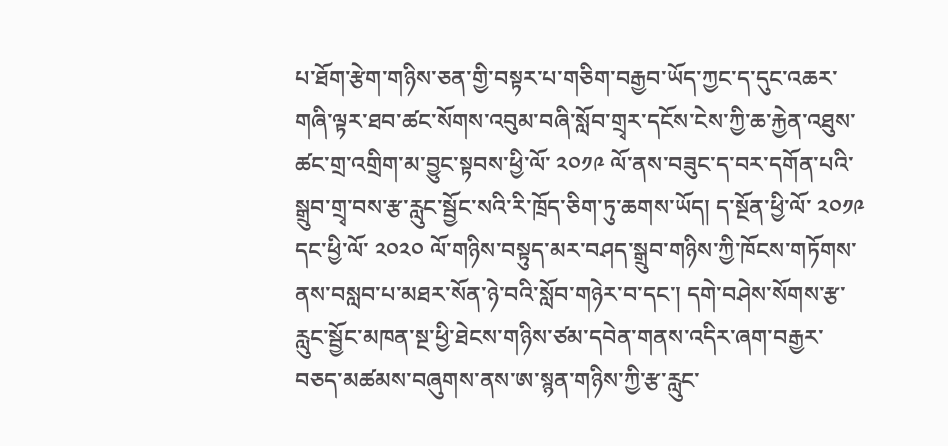པ་ཐོག་རྩེག་གཉིས་ཅན་གྱི་བསྟར་པ་གཅིག་བརྒྱབ་ཡོད་ཀྱང་ད་དུང་འཆར་གཞི་ལྟར་ཐབ་ཚང་སོགས་འབུམ་བཞི་སློབ་གྲྭར་དངོས་ངེས་ཀྱི་ཆ་རྐྱེན་འཐུས་ཚང་གྲ་འགྲིག་མ་བྱུང་སྟབས་ཕྱི་ལོ་ ༢༠༡༩ ལོ་ནས་བཟུང་ད་བར་དགོན་པའི་སྒྲུབ་གྲྭ་བས་རྩ་རླུང་སྦྱོང་སའི་རི་ཁྲོད་ཅིག་ཏུ་ཆགས་ཡོད། ད་སྔོན་ཕྱི་ལོ་ ༢༠༡༩ དང་ཕྱི་ལོ་ ༢༠༢༠ ལོ་གཉིས་བསྟུད་མར་བཤད་སྒྲུབ་གཉིས་ཀྱི་ཁོངས་གཏོགས་ནས་བསླབ་པ་མཐར་སོན་ཉེ་བའི་སློབ་གཉེར་བ་དང་། དགེ་བཤེས་སོགས་རྩ་རླུང་སྦྱོང་མཁན་སྔ་ཕྱི་ཐེངས་གཉིས་ཙམ་དབེན་གནས་འདིར་ཞག་བརྒྱར་བཅད་མཚམས་བཞུགས་ནས་ཨ་སྙན་གཉིས་ཀྱི་རྩ་རླུང་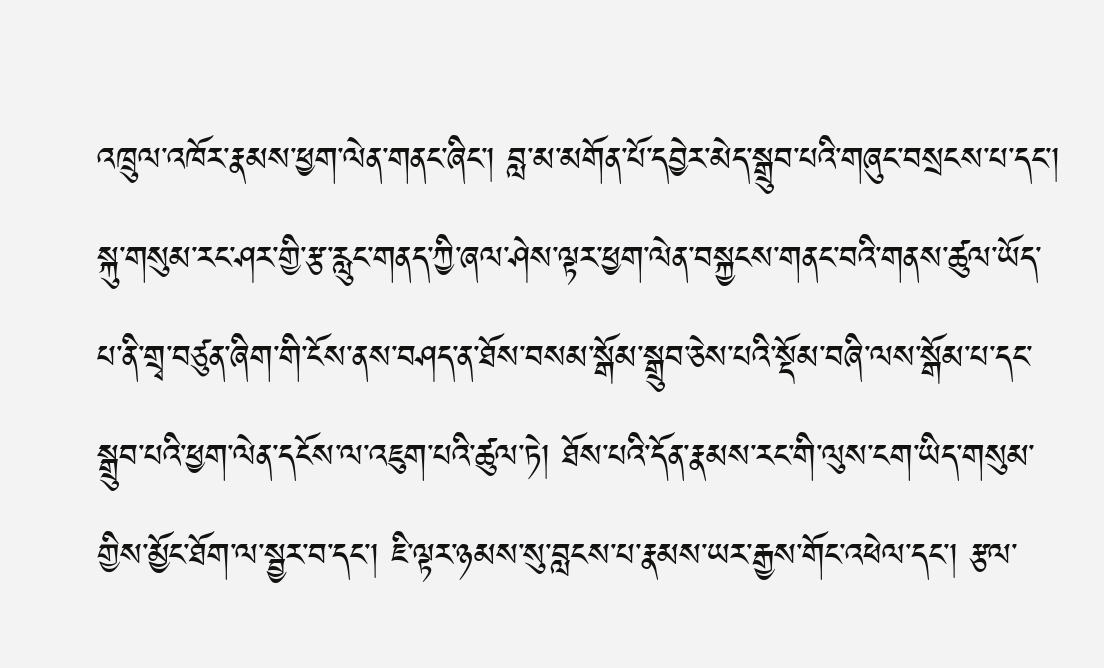འཁྲུལ་འཁོར་རྣམས་ཕྱག་ལེན་གནང་ཞིང་། བླ་མ་མགོན་པོ་དབྱེར་མེད་སྒྲུབ་པའི་གཞུང་བསྲངས་པ་དང་། སྐུ་གསུམ་རང་ཤར་གྱི་རྩ་རླུང་གནད་ཀྱི་ཞལ་ཤེས་ལྟར་ཕྱག་ལེན་བསྐྱངས་གནང་བའི་གནས་ཚུལ་ཡོད་པ་ནི་གྲྭ་བཙུན་ཞིག་གི་ངོས་ནས་བཤད་ན་ཐོས་བསམ་སྒོམ་སྒྲུབ་ཅེས་པའི་སྡོམ་བཞི་ལས་སྒོམ་པ་དང་སྒྲུབ་པའི་ཕྱག་ལེན་དངོས་ལ་འཇུག་པའི་ཚུལ་ཏེ། ཐོས་པའི་དོན་རྣམས་རང་གི་ལུས་ངག་ཡིད་གསུམ་གྱིས་མྱོང་ཐོག་ལ་སྦྱར་བ་དང་། ཇི་ལྟར་ཉམས་སུ་བླངས་པ་རྣམས་ཡར་རྒྱས་གོང་འཕེལ་དང་། རྩལ་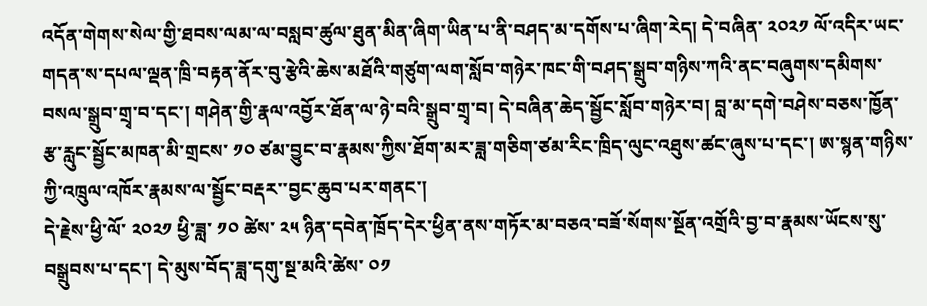འདོན་གེགས་སེལ་གྱི་ཐབས་ལམ་ལ་བསླབ་ཚུལ་ཐུན་མིན་ཞིག་ཡིན་པ་ནི་བཤད་མ་དགོས་པ་ཞིག་རེད། དེ་བཞིན་ ༢༠༢༡ ལོ་འདིར་ཡང་གདན་ས་དཔལ་ལྡན་ཁྲི་བརྟན་ནོར་བུ་རྩེའི་ཆེས་མཐོའི་གཙུག་ལག་སློབ་གཉེར་ཁང་གི་བཤད་སྒྲུབ་གཉིས་ཀའི་ནང་བཞུགས་དམིགས་བསལ་སྒྲུབ་གྲྭ་བ་དང་། གཤེན་གྱི་རྣལ་འབྱོར་ཐོན་ལ་ཉེ་བའི་སྒྲུབ་གྲྭ་བ། དེ་བཞིན་ཆེད་སྦྱོང་སློབ་གཉེར་བ། བླ་མ་དགེ་བཤེས་བཅས་ཁྱོན་རྩ་རླུང་སྦྱོང་མཁན་མི་གྲངས་ ༡༠ ཙམ་བྱུང་བ་རྣམས་ཀྱིས་ཐོག་མར་ཟླ་གཅིག་ཙམ་རིང་ཁྲིད་ལུང་འཐུས་ཚང་ཞུས་པ་དང་། ཨ་སྙན་གཉིས་ཀྱི་འཁྲུལ་འཁོར་རྣམས་ལ་སྦྱོང་བརྡར་་བྱང་ཆུབ་པར་གནང་།
དེ་རྗེས་ཕྱི་ལོ་ ༢༠༢༡ ཕྱི་ཟླ་ ༡༠ ཚེས་ ༢༥ ཉིན་དབེན་ཁྲོད་དེར་ཕྱིན་ནས་གཏོར་མ་བཅའ་བཟོ་སོགས་སྔོན་འགྲོའི་བྱ་བ་རྣམས་ཡོངས་སུ་བསྒྲུབས་པ་དང་། དེ་མུས་བོད་ཟླ་དགུ་སྔ་མའི་ཚེས་ ༠༡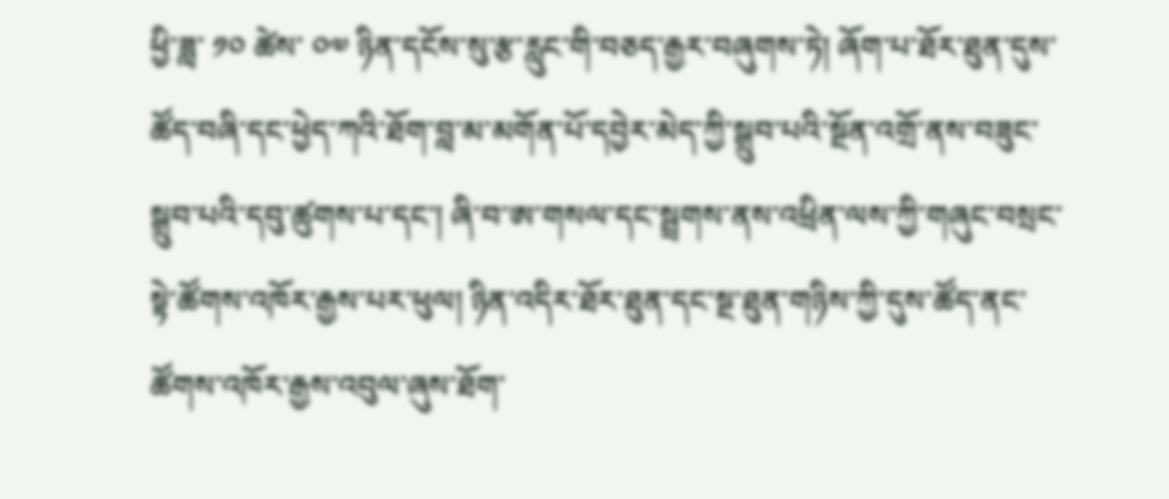ཕྱི་ཟླ་ ༡༠ ཚེས་ ༠༧ ཉིན་དངོས་སུ་རྩ་རླུང་གི་བཅད་རྒྱར་བཞུགས་ཏེ། ཞོག་པ་ཐོར་ཐུན་དུས་ཚོད་བཞི་དང་ཕྱེད་ཀའི་ཐོག་བླ་མ་མགོན་པོ་དབྱེར་མེད་ཀྱི་སྒྲུབ་པའི་སྔོན་འགྲོ་ནས་བཟུང་སྒྲུབ་པའི་དབུ་ཚུགས་པ་དང་། ཞི་བ་ཨ་གསལ་དང་སྦྲགས་ནས་འཕྲིན་ལས་ཀྱི་གཞུང་བསྲང་སྟེ་ཚོགས་འཁོར་རྒྱས་པར་ཕུལ། ཉིན་འདིར་ཐོར་ཐུན་དང་སྔ་ཐུན་གཉིས་ཀྱི་དུས་ཚོད་ནང་ཚོགས་འཁོར་རྒྱས་འབུལ་ཞུས་ཐོག་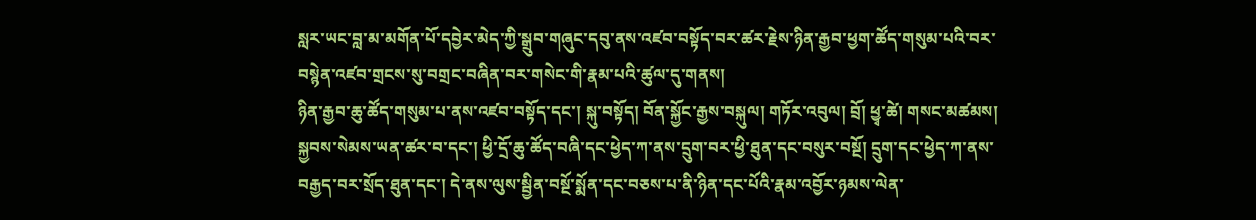སླར་ཡང་བླ་མ་མགོན་པོ་དབྱེར་མེད་ཀྱི་སྒྲུབ་གཞུང་དབུ་ནས་འཛབ་བསྟོད་བར་ཚར་རྗེས་ཉིན་རྒྱབ་ཕྱག་ཚོད་གསུམ་པའི་བར་བསྙེན་འཛབ་གྲངས་སུ་བགྲང་བཞིན་བར་གསེང་གི་རྣམ་པའི་ཚུལ་དུ་གནས།
ཉིན་རྒྱབ་ཆུ་ཚོད་གསུམ་པ་ནས་འཛབ་བསྟོད་དང་། སྐུ་བསྟོད། བོན་སྐྱོང་རྒྱས་བསྐུལ། གཏོར་འབུལ། བྲོ། ཕྱྭ་ཚེ། གསང་མཚམས། སྐྱབས་སེམས་ཡན་ཚར་བ་དང་། ཕྱི་དྲོ་ཆུ་ཚོད་བཞི་དང་ཕྱེད་ཀ་ནས་དྲུག་བར་ཕྱི་ཐུན་དང་བསུར་བསྔོ། དྲུག་དང་ཕྱེད་ཀ་ནས་བརྒྱད་བར་སྲོད་ཐུན་དང་། དེ་ནས་ལུས་སྦྱིན་བསྔོ་སྨོན་དང་བཅས་པ་ནི་ཉིན་དང་པོའི་རྣམ་འབྱོར་ཉམས་ལེན་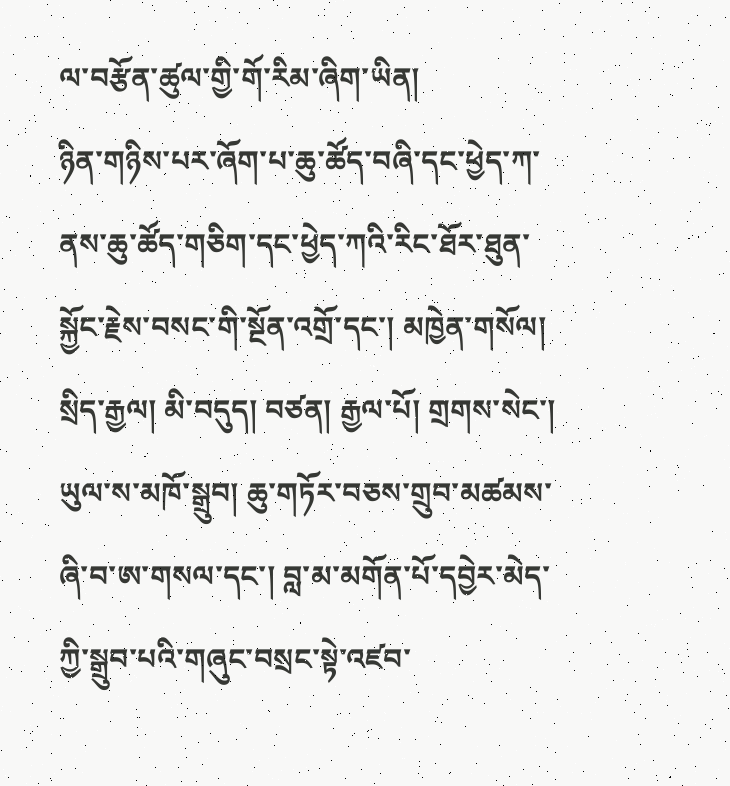ལ་བརྩོན་ཚུལ་གྱི་གོ་རིམ་ཞིག་ཡིན།
ཉིན་གཉིས་པར་ཞོག་པ་ཆུ་ཚོད་བཞི་དང་ཕྱེད་ཀ་ནས་ཆུ་ཚོད་གཅིག་དང་ཕྱེད་ཀའི་རིང་ཐོར་ཐུན་སྐྱོང་རྗེས་བསང་གི་སྔོན་འགྲོ་དང་། མཁྱེན་གསོལ། སྲིད་རྒྱལ། མི་བདུད། བཙན། རྒྱལ་པོ། གྲགས་སེང་། ཡུལ་ས་མཁོ་སྒྲུབ། ཆུ་གཏོར་བཅས་གྲུབ་མཚམས་ཞི་བ་ཨ་གསལ་དང་། བླ་མ་མགོན་པོ་དབྱེར་མེད་ཀྱི་སྒྲུབ་པའི་གཞུང་བསྲང་སྟེ་འཛབ་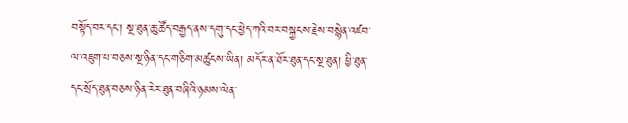བསྟོད་བར་དང་། སྔ་ཐུན་ཆུ་ཚོད་བརྒྱད་ནས་དགུ་དང་ཕྱེད་ཀའི་བར་བསྐྱངས་རྗེས་བསྙེན་འཛབ་ལ་འཇུག་པ་བཅས་སྔ་ཉིན་དང་གཅིག་མཚུངས་ཡིན། མདོར་ན་ཐོར་ཐུན་དང་སྔ་ཐུན། ཕྱི་ཐུན་དང་སྲོད་ཐུན་བཅས་ཉིན་རེར་ཐུན་བཞིའི་ཉམས་ལེན་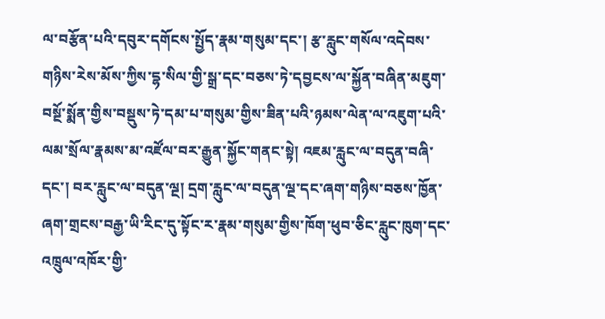ལ་བརྩོན་པའི་དབུར་དགོངས་སྤྱོད་རྣམ་གསུམ་དང་། རྩ་རླུང་གསོལ་འདེབས་གཉིས་རེས་མོས་ཀྱིས་དྷ་སིལ་གྱི་སྒྲ་དང་བཅས་ཏེ་དབྱངས་ལ་སྐྱོན་བཞིན་མཇུག་བསྔོ་སྨོན་གྱིས་བསྡུས་ཏེ་དམ་པ་གསུམ་གྱིས་ཟིན་པའི་ཉམས་ལེན་ལ་འཇུག་པའི་ལམ་སྲོལ་རྣམས་མ་འཛོལ་བར་རྒྱུན་སྐྱོང་གནང་སྟེ། འཇམ་རླུང་ལ་བདུན་བཞི་དང་། བར་རླུང་ལ་བདུན་ལྔ། དྲག་རླུང་ལ་བདུན་ལྔ་དང་ཞག་གཉིས་བཅས་ཁྱོན་ཞག་གྲངས་བརྒྱ་ཡི་རིང་དུ་སྟོང་ར་རྣམ་གསུམ་གྱིས་ཁོག་ཕུབ་ཅིང་རླུང་ཁུག་དང་འཁྲུལ་འཁོར་གྱི་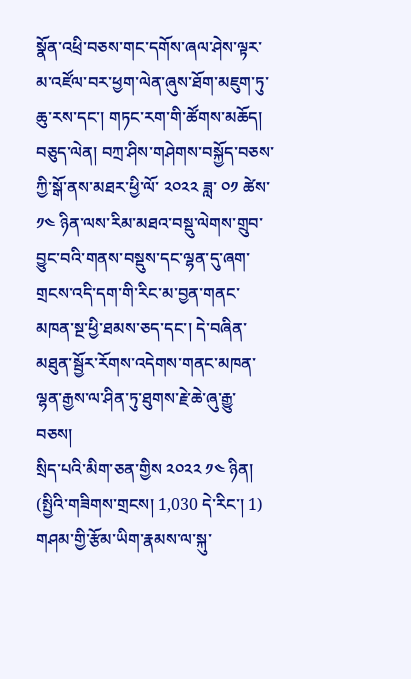སྣོན་འཕྲི་བཅས་གང་དགོས་ཞལ་ཤེས་ལྟར་མ་འཛོལ་བར་ཕྱག་ལེན་ཞུས་ཐོག་མཇུག་ཏུ་ཆུ་རས་དང་། གཏང་རག་གི་ཚོགས་མཆོད། བཅུད་ལེན། བཀྲ་ཤིས་གཤེགས་བསྐྱོད་བཅས་ཀྱི་སྒོ་ནས་མཐར་ཕྱི་ལོ་ ༢༠༢༢ ཟླ་ ༠༡ ཚེས་ ༡༤ ཉིན་ལས་རིམ་མཐའ་བསྡུ་ལེགས་གྲུབ་བྱུང་བའི་གནས་བསྡུས་དང་ལྷན་དུ་ཞག་གྲངས་འདི་དག་གི་རིང་མ་བྱན་གནང་མཁན་སྔ་ཕྱི་ཐམས་ཅད་དང་། དེ་བཞིན་མཐུན་སྦྱོར་རོགས་འདེགས་གནང་མཁན་ལྷན་རྒྱས་ལ་ཤིན་ཏུ་ཐུགས་རྗེ་ཆེ་ཞུ་རྒྱུ་བཅས།
སྲིད་པའི་མིག་ཅན་གྱིས ༢༠༢༢ ༡༤ ཉིན།
(སྤྱིའི་གཟིགས་གྲངས། 1,030 དེ་རིང་། 1)
གཤམ་གྱི་རྩོམ་ཡིག་རྣམས་ལ་སྐུ་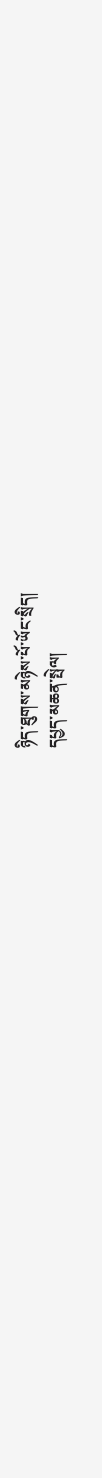ཉིད་ཐུགས་མཉེས་པོ་ཡོང་སྲིད།
དཔྱད་མཆན་སྤེལ།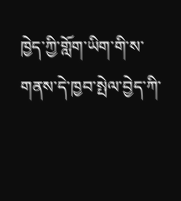ཁྱེད་ཀྱི་གློག་ཡིག་གི་ས་གནས་དེ་ཁྱབ་སྤེལ་བྱེད་ཀི་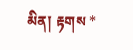མིན། རྟགས *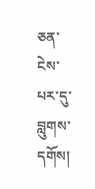ཅན་ངེས་པར་དུ་བླུགས་དགོས།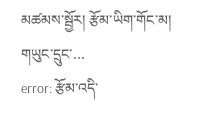མཚམས་སྦྱོར། རྩོམ་ཡིག་གོང་མ།
གཡུང་དྲུང་…
error: རྩོམ་འདི་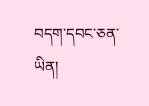བདག་དབང་ཅན་ཡིན།